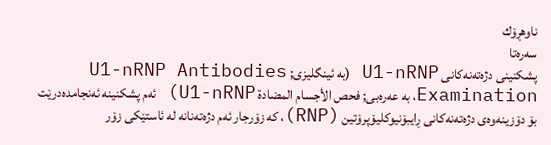ناوهڕۆك
سەرەتا
پشکنینی دژەتەنەکانی U1-nRNP (بە ئینگلیزی; U1-nRNP Antibodies Examination، بە عەرەبی; فحص الأجسام المضادة U1-nRNP) ئەم پشکنینە ئەنجامدەدرێت بۆ دۆزینەوەی دژەتەنەکانی ڕایبۆنیوکلیۆپرۆتین (RNP)، کە زۆرجار ئەم دژەتەنانە لە ئاستێکی زۆر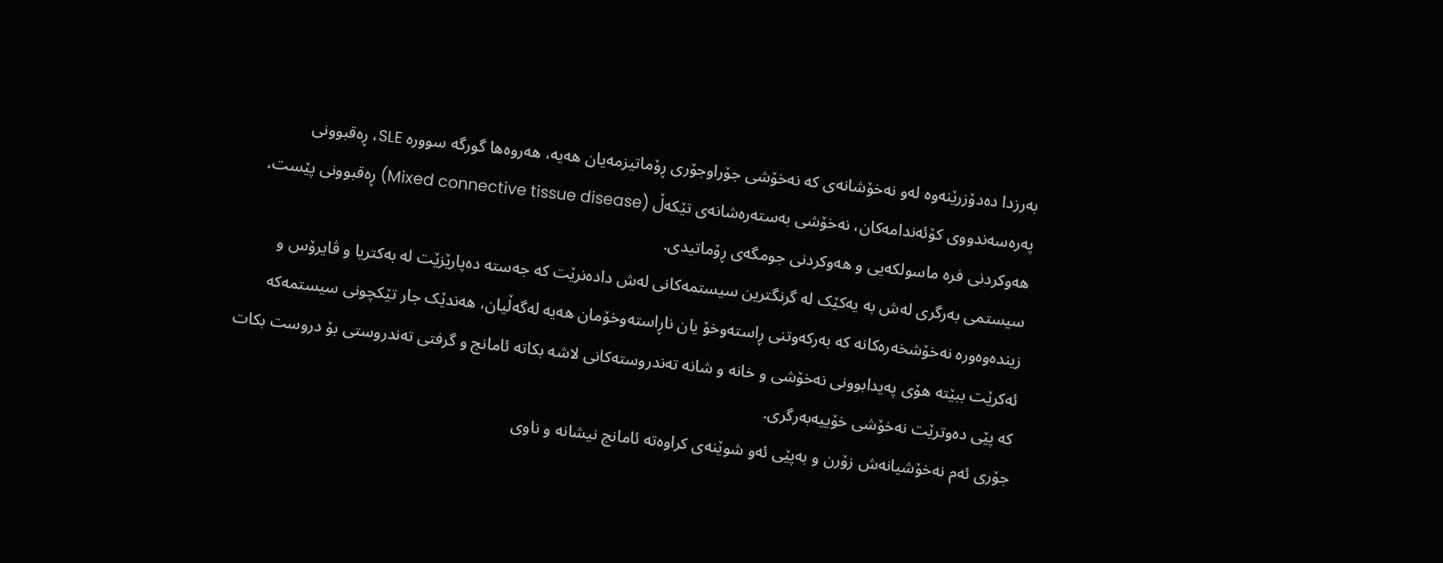بەرزدا دەدۆزرێنەوە لەو نەخۆشانەی کە نەخۆشی جۆراوجۆری ڕۆماتیزمەیان هەیە، هەروەها گورگە سوورە SLE، ڕەقبوونی پەرەسەندووی کۆئەندامەکان، نەخۆشی بەستەرەشانەی تێکەڵ (Mixed connective tissue disease) ڕەقبوونی پێست، هەوکردنی فرە ماسولکەیی و هەوکردنی جومگەی ڕۆماتیدی.
سیستمی بەرگری لەش بە یەکێک لە گرنگترین سیستمەکانی لەش دادەنرێت کە جەستە دەپارێزێت لە بەکتریا و ڤایرۆس و زیندەوەورە نەخۆشخەرەکانە کە بەرکەوتنی ڕاستەوخۆ یان ناڕاستەوخۆمان هەیە لەگەڵیان، هەندێک جار تێکچونی سیستمەکە ئەکرێت ببێتە هۆی پەیدابوونی نەخۆشی و خانە و شانە تەندروستەکانی لاشە بکاتە ئامانج و گرفتی تەندروستی بۆ دروست بکات کە پێی دەوترێت نەخۆشی خۆییەبەرگری.
جۆری ئەم نەخۆشیانەش زۆرن و بەپێی ئەو شوێنەی کراوەتە ئامانج نیشانە و ناوی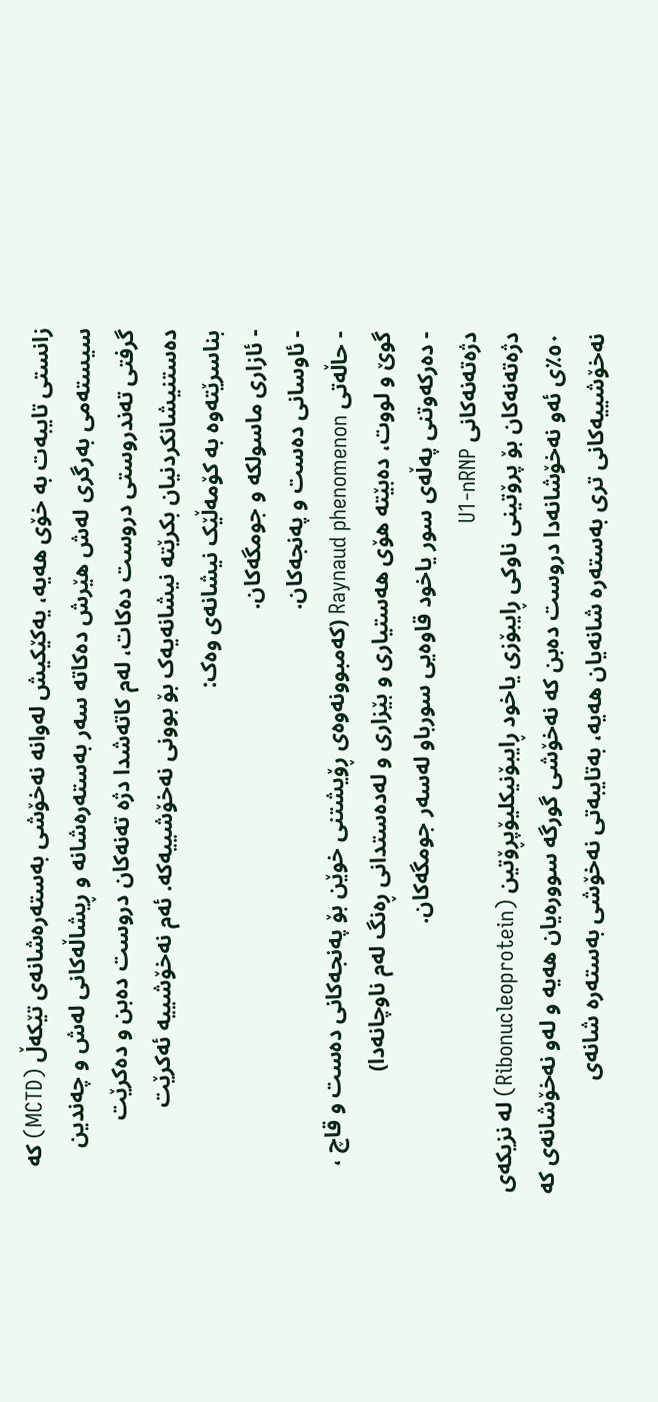زانستی تایبەت بە خۆی هەیە، یەکێکیش لەوانە نەخۆشی بەستەرەشانەی تێکەڵ (MCTD) کە سیستەمی بەرگری لەش هێرش دەکاتە سەر بەستەرەشانە و ڕیشاڵەکانی لەش و چەندین گرفتی تەندروستی دروست دەکات، لەم کاتەشدا دژە تەنەکان دروست دەبن و دەکرێت دەستنیشانکردنیان بکرێتە نیشانەیەک بۆ بوونی نەخۆشییەکە. ئەم نەخۆشییە ئەکرێت بناسرێتەوە بە کۆمەڵێک نیشانەی وەک:
- ئازاری ماسولکە و جومگەکان.
- ئاوسانی دەست و پەنجەکان.
- حاڵەتی Raynaud phenomenon (کەمبوونەوەی ڕۆیشتنی خوێن بۆ پەنجەکانی دەست و قاچ ، گوێ و لووت، دەبێتە هۆی هەستیاری و بێزاری و لەدەستدانی ڕەنگ لەم ناوچانەدا)
- دەرکەوتنی پەڵەی سور یاخود قاوەیی سورباو لەسەر جومگەکان.
دژەتەنەکانی U1-nRNP
دژەتەنەکان بۆ پرۆتینی ناوکی ڕایبۆزی یاخود ڕایبۆنیکلیۆپڕۆتین (Ribonucleoprotein) لە نزیکەی ٥٠٪ی ئەو نەخۆشانەدا دروست دەبن کە نەخۆشی گورگە سوورەیان هەیە و لەو نەخۆشانەی کە نەخۆشییەکانی تری بەستەرە شانەیان هەیە، بەتایبەتی نەخۆشی بەستەرە شانەی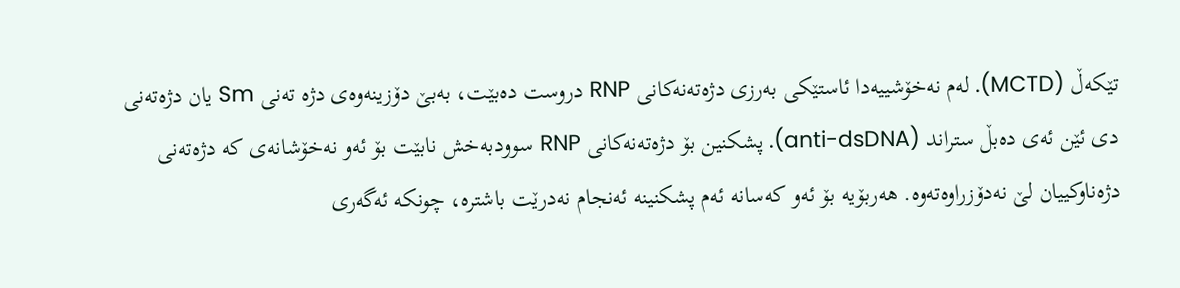تێکەڵ (MCTD). لەم نەخۆشییەدا ئاستێکی بەرزی دژەتەنەکانی RNP دروست دەبێت، بەبێ دۆزینەوەی دژە تەنی Sm یان دژەتەنی دی ئێن ئەی دەبڵ ستراند (anti-dsDNA). پشکنین بۆ دژەتەنەکانی RNP سوودبەخش نابێت بۆ ئەو نەخۆشانەی کە دژەتەنی دژەناوکییان لێ نەدۆزراوەتەوە. هەربۆیە بۆ ئەو کەسانە ئەم پشکنینە ئەنجام نەدرێت باشترە، چونکە ئەگەری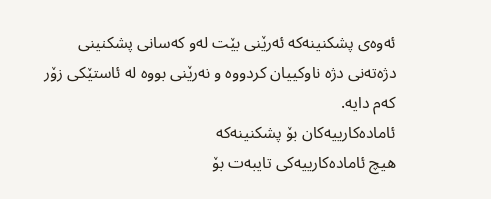ئەوەی پشکنینەکە ئەرێنی بێت لەو کەسانی پشکنینی دژەتەنی دژە ناوکییان کردووە و نەرێنی بووە لە ئاستێکی زۆر کەم دایە.
ئامادەکارییەکان بۆ پشکنینەکە
هیچ ئامادەکارییەکی تایبەت بۆ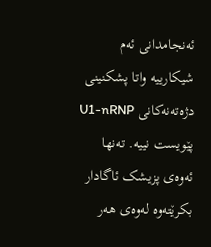ئەنجامدانی ئەم شیکارییە واتا پشکنینی دژەتەنەکانی U1-nRNP پێویست نییە. تەنها ئەوەی پزیشک ئاگادار بکرێتەوە لەوەی هەر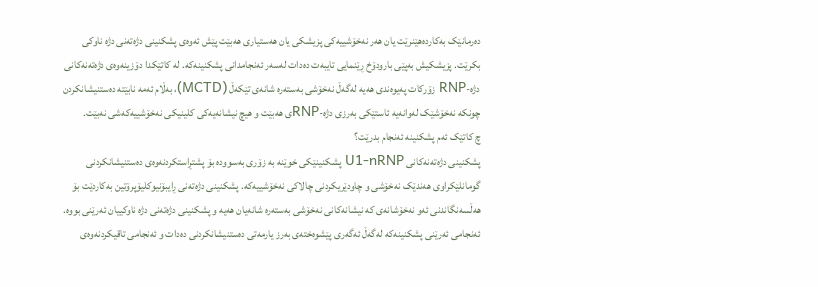دەرمانێک بەکاردەهێنرێت یان هەر نەخۆشییەکی پزیشکی یان هەستیاری هەبێت پێش ئەوەی پشکنینی دژەتەنی دژە ناوکی بکرێت. پزیشکیش بەپێی بارودۆخ ڕێنمایی تایبەت دەدات لەسەر ئەنجامدانی پشکنینەکە. لە کاتێکدا دۆزینەوەی دژەتەنەکانی دژە-RNP زۆرکات پەیوەندی هەیە لەگەڵ نەخۆشی بەستەرە شانەی تێکەڵ (MCTD)، بەڵام ئەمە نابێتە دەستنیشانکردن چونکە نەخۆشێک لەوانەیە ئاستێکی بەرزی دژە-RNPی هەبێت و هیچ نیشانەیەکی کلینیکی نەخۆشییەکەشی نەبێت.
چ کاتێک ئەم پشکنینە ئەنجام بدرێت؟
پشکنینی دژەتەنەکانی U1-nRNP پشکنینێکی خوێنە بە زۆری بەسوودە بۆ پشتڕاستکردنەوەی دەستنیشانکردنی گومانلێکراوی هەندێک نەخۆشی و چاودێریکردنی چالاکی نەخۆشییەکە. پشکنینی دژەتەنی ڕایبۆنیوکلیۆپرۆتین بەکاردێت بۆ هەڵسەنگاندنی ئەو نەخۆشانەی کە نیشانەکانی نەخۆشی بەستەرە شانەیان هەیە و پشکنینی دژەتەنی دژە ناوکییان ئەرێنی بووە. ئەنجامی ئەرێنی پشکنینەکە لەگەڵ ئەگەری پێشوەختەی بەرز یارمەتی دەستنیشانکردنی دەدات و ئەنجامی تاقیکردنەوەی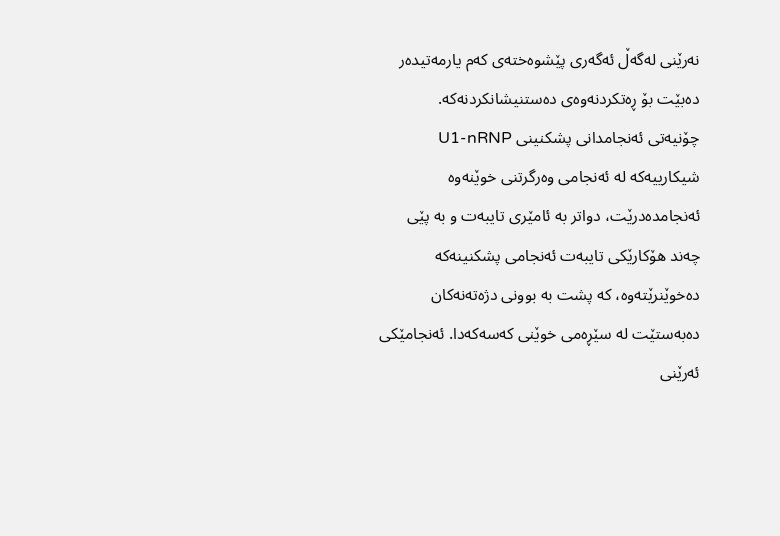نەرێنی لەگەڵ ئەگەری پێشوەختەی کەم یارمەتیدەر دەبێت بۆ ڕەتکردنەوەی دەستنیشانکردنەکە.
چۆنیەتی ئەنجامدانی پشکنینی U1-nRNP
شیکارییەکە لە ئەنجامی وەرگرتنی خوێنەوە ئەنجامدەدرێت، دواتر بە ئامێری تایبەت و بە پێی چەند هۆکارێکی تایبەت ئەنجامی پشکنینەکە دەخوێنرێتەوە، کە پشت بە بوونی دژەتەنەکان دەبەستێت لە سێڕەمی خوێنی کەسەکەدا. ئەنجامێکی ئەرێنی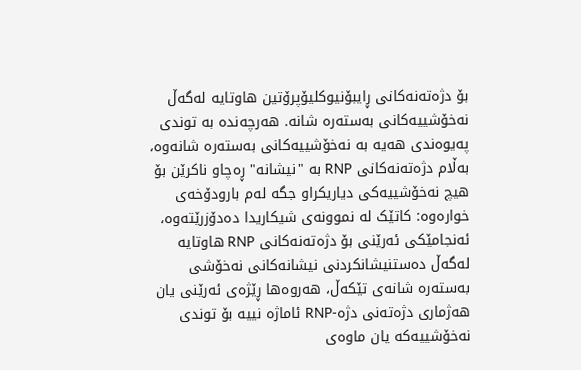بۆ دژەتەنەکانی ڕایبۆنیوکلیۆپرۆتین هاوتایە لەگەڵ نەخۆشییەکانی بەستەرە شانە. هەرچەندە بە توندی پەیوەندی هەیە بە نەخۆشییەکانی بەستەرە شانەوە، بەڵام دژەتەنەکانی RNP بە "نیشانە" ڕەچاو ناکرێن بۆ هیچ نەخۆشییەکی دیاریکراو جگە لەم بارودۆخەی خوارەوە: کاتێک لە نموونەی شیکاریدا دەدۆزرێتەوە، ئەنجامێکی ئەرێنی بۆ دژەتەنەکانی RNP هاوتایە لەگەڵ دەستنیشانکردنی نیشانەکانی نەخۆشی بەستەرە شانەی تێکەڵ، هەروەها ڕێژەی ئەرێنی یان هەژماری دژەتەنی دژە-RNP ئاماژە نییە بۆ توندی نەخۆشییەکە یان ماوەی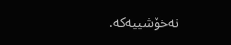نەخۆشییەکە.